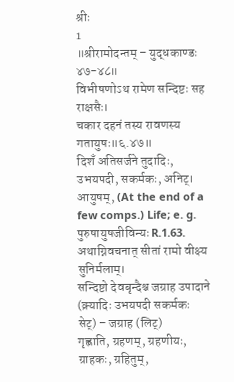श्रीः
1
॥श्रीरामोदन्तम् – युद्धकाण्डः ४७-४८॥
विभीषणोऽथ रामेण सन्दिष्टः सह राक्षसैः।
चकार दहनं तस्य रावणस्य गतायुषः॥६.४७॥
दिशँ अतिसर्जने तुदादिः, उभयपदी, सकर्मकः, अनिट्। आयुषम्, (At the end of a few comps.) Life; e. g. पुरुषायुषजीविन्यः R.1.63.
अथाग्निवचनात् सीतां रामो वीक्ष्य सुनिर्मलाम्।
सन्दिष्टो देवबृन्दैश्च जग्राह उपादाने (क्र्यादिः उभयपदी सकर्मकः सेट्) – जग्राह (लिट्)
गृह्णाति, ग्रहणम्, ग्रहणीयः, ग्राहकः, ग्रहितुम्,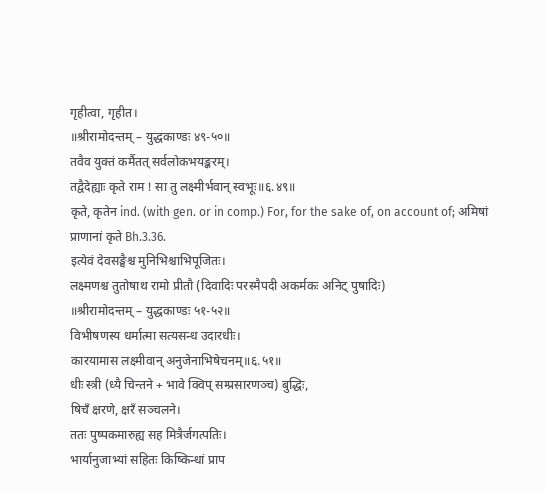गृहीत्वा, गृहीत।
॥श्रीरामोदन्तम् – युद्धकाण्डः ४९-५०॥
तवैव युक्तं कर्मैतत् सर्वलोकभयङ्करम्।
तद्वैदेह्याः कृते राम ! सा तु लक्ष्मीर्भवान् स्वभूः॥६.४९॥
कृते, कृतेन ind. (with gen. or in comp.) For, for the sake of, on account of; अमिषां प्राणानां कृते Bh.3.36.
इत्येवं देवसङ्घैश्च मुनिभिश्चाभिपूजितः।
लक्ष्मणश्च तुतोषाथ रामो प्रीतौ (दिवादिः परस्मैपदी अकर्मकः अनिट् पुषादिः)
॥श्रीरामोदन्तम् – युद्धकाण्डः ५१-५२॥
विभीषणस्य धर्मात्मा सत्यसन्ध उदारधीः।
कारयामास लक्ष्मीवान् अनुजेनाभिषेचनम्॥६.५१॥
धीः स्त्री (ध्यै चिन्तने + भावे क्विप् सम्प्रसारणञ्च) बुद्धिः,
षिचँ क्षरणे, क्षरँ सञ्चलने।
ततः पुष्पकमारुह्य सह मित्रैर्जगत्पतिः।
भार्यानुजाभ्यां सहितः किष्किन्धां प्राप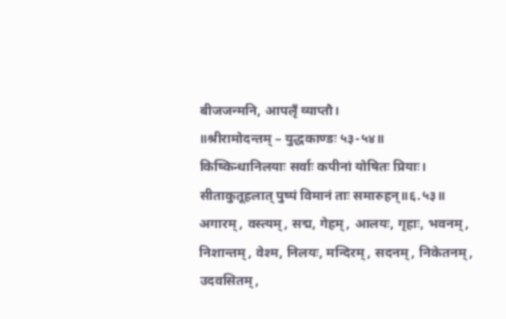बीजजन्मनि, आपलृँ व्याप्तौ।
॥श्रीरामोदन्तम् – युद्धकाण्डः ५३-५४॥
किष्किन्धानिलयाः सर्वाः कपीनां योषितः प्रियाः।
सीताकुतूहलात् पुष्पं विमानं ताः समारुहन्॥६.५३॥
अगारम्, वस्त्यम्, सद्म, गेहम्, आलयः, गृहाः, भवनम्, निशान्तम्, वेश्म, निलयः, मन्दिरम्, सदनम्, निकेतनम्, उदवसितम्,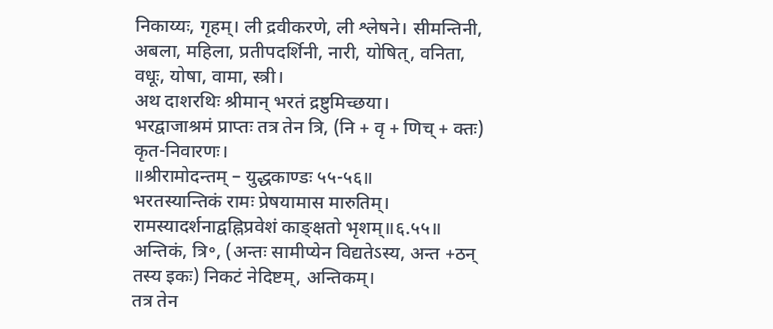निकाय्यः, गृहम्। ली द्रवीकरणे, ली श्लेषने। सीमन्तिनी, अबला, महिला, प्रतीपदर्शिनी, नारी, योषित्, वनिता, वधूः, योषा, वामा, स्त्री।
अथ दाशरथिः श्रीमान् भरतं द्रष्टुमिच्छया।
भरद्वाजाश्रमं प्राप्तः तत्र तेन त्रि, (नि + वृ + णिच् + क्तः) कृत-निवारणः।
॥श्रीरामोदन्तम् – युद्धकाण्डः ५५-५६॥
भरतस्यान्तिकं रामः प्रेषयामास मारुतिम्।
रामस्यादर्शनाद्वह्निप्रवेशं काङ्क्षतो भृशम्॥६.५५॥
अन्तिकं, त्रि॰, (अन्तः सामीप्येन विद्यतेऽस्य, अन्त +ठन् तस्य इकः) निकटं नेदिष्टम्, अन्तिकम्।
तत्र तेन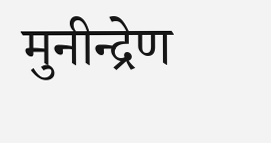मुनीन्द्रेण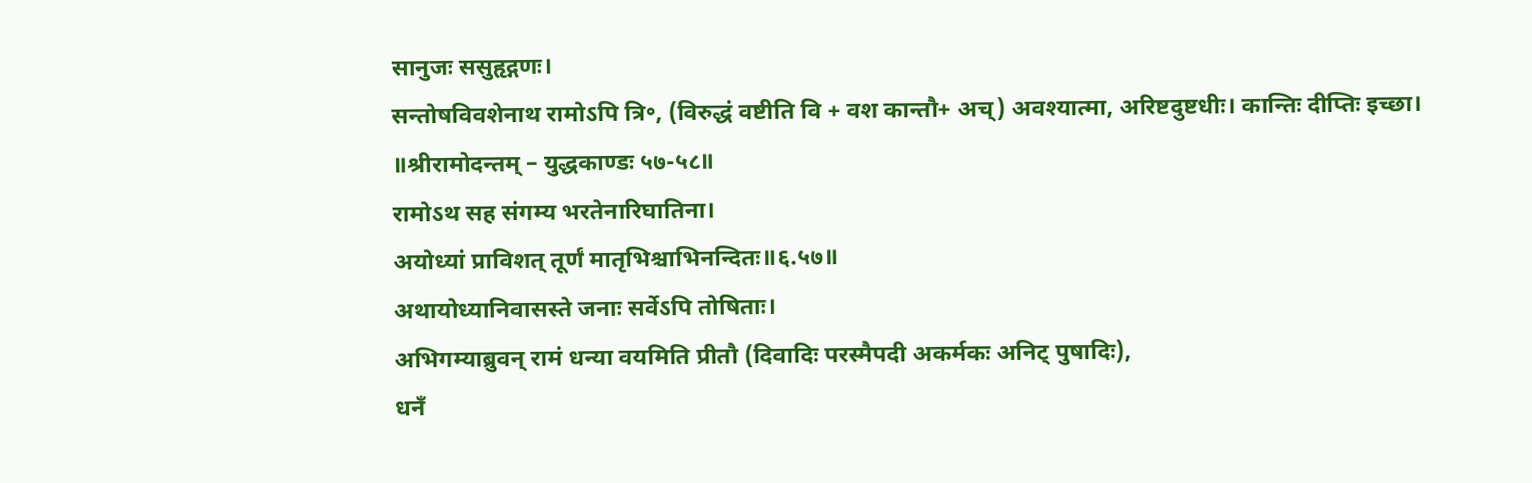सानुजः ससुहृद्गणः।
सन्तोषविवशेनाथ रामोऽपि त्रि॰, (विरुद्धं वष्टीति वि + वश कान्तौ+ अच्) अवश्यात्मा, अरिष्टदुष्टधीः। कान्तिः दीप्तिः इच्छा।
॥श्रीरामोदन्तम् – युद्धकाण्डः ५७-५८॥
रामोऽथ सह संगम्य भरतेनारिघातिना।
अयोध्यां प्राविशत् तूर्णं मातृभिश्चाभिनन्दितः॥६.५७॥
अथायोध्यानिवासस्ते जनाः सर्वेऽपि तोषिताः।
अभिगम्याब्रुवन् रामं धन्या वयमिति प्रीतौ (दिवादिः परस्मैपदी अकर्मकः अनिट् पुषादिः),
धनँ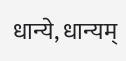धान्ये, धान्यम्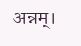अन्नम्।